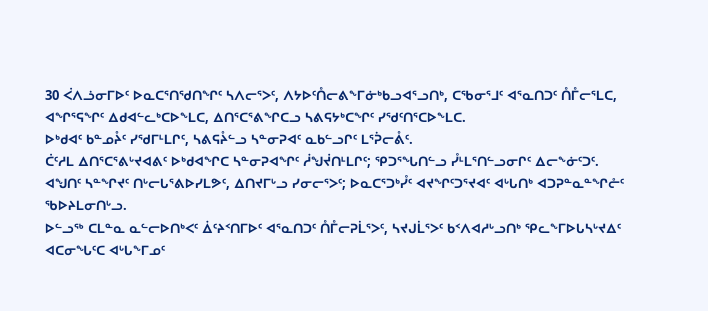30 ᐹᐱᓘᓂᒥᐅᑦ ᐅᓇᑕᕐᑎᖁᑎᖏᑦ ᓴᐱᓕᕐᐳᑦ, ᐱᔭᐅᑦᑍᓕᕕᖕᒥᓃᒃᑲᓗᐊᕐᓗᑎᒃ, ᑕᖃᓂᕐᒧᑦ ᐊᕐᓇᑎᑐᑦ ᑍᒤᓕᕐᒪᑕ, ᐊᖏᕐᕋᖏᑦ ᐃᑯᐊᓪᓚᒃᑕᐅᖕᒪᑕ, ᐃᑎᕐᑕᕐᕕᖏᑕᓗ ᓴᕕᕋᔭᒃᑕᖏᑦ ᓯᖁᑦᑎᕐᑕᐅᖕᒪᑕ.
ᐅᒃᑯᐊᑦ ᑲᓐᓄᔧᑦ ᓯᖁᒥᒻᒪᒋᑦ, ᓴᕕᕋᔧᓪᓗ ᓴᓐᓂᕈᐊᑦ ᓇᑲᓪᓗᒋᑦ ᒪᕐᕉᓕᕔᑦ.
ᑖᑦᓱᒪ ᐃᑎᕐᑕᕐᕕᒡᔪᐊᕕᑦ ᐅᒃᑯᐊᖏᑕ ᓴᓐᓂᕈᐊᖏᑦ ᓲᖑᔫᑎᒻᒪᒋᑦ; ᕿᑐᕐᖓᑎᓪᓗ ᓮᒻᒪᕐᑎᓪᓗᓂᒋᑦ ᐃᓕᖕᓃᑦᑐᑦ.
ᐊᖑᑎᑦ ᓴᓐᖏᔪᑦ ᑎᒡᓕᒐᕐᕕᐅᓯᒪᕗᑦ, ᐃᑎᔪᒥᒡᓗ ᓯᓂᓕᕐᐳᑦ; ᐅᓇᑕᕐᑐᒃᓮᑦ ᐊᔪᖏᑦᑐᕐᔪᐊᑦ ᐊᒡᒐᑎᒃ ᐊᑐᕈᓐᓇᓐᖏᓔᑦ ᖃᐅᔨᒪᓂᑎᒡᓗ.
ᐅᓪᓗᖅ ᑕᒪᓐᓇ ᓇᓪᓕᐅᑎᒃᐸᑦ ᐄᑦᔨᑉᑎᒥᐅᑦ ᐊᕐᓇᑎᑐᑦ ᑍᒤᓕᕈᒫᕐᐳᑦ, ᓴᔪᒍᒫᕐᐳᑦ ᑲᑉᐱᐊᓱᒡᓗᑎᒃ ᕿᓚᖕᒥᐅᒐᓴᒡᔪᐃᑦ ᐊᑕᓂᖓᑦᑕ ᐊᒡᒐᖕᒥᓄᑦ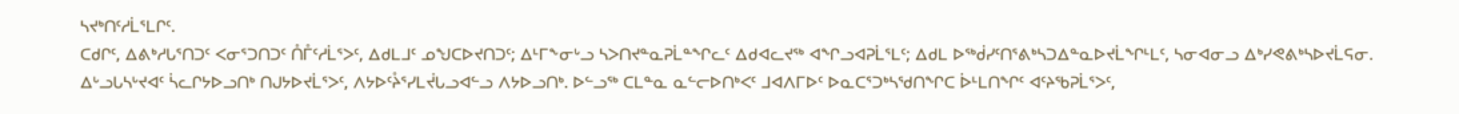ᓴᔪᒃᑎᑦᓱᒫᕐᒪᒋᑦ.
ᑕᑯᒋᑦ, ᐃᕕᒃᓱᒐᕐᑎᑐᑦ ᐸᓂᕐᑐᑎᑐᑦ ᑍᒤᑦᓱᒫᕐᐳᑦ, ᐃᑯᒪᒧᑦ ᓄᖑᑕᐅᔪᑎᑐᑦ; ᐃᒻᒥᖕᓂᒡᓗ ᓴᐳᑎᔪᓐᓇᕈᒫᓐᖏᓚᑦ ᐃᑯᐊᓚᔪᖅ ᐊᖏᓗᐊᕈᒫᕐᒪᑦ; ᐃᑯᒪ ᐅᖅᑰᓯᑦᑎᕐᕕᒃᓴᑐᐃᓐᓇᐅᔪᒫᖏᒻᒪᑦ, ᓴᓂᐊᓂᓗ ᐃᒃᓯᕙᕕᒃᓴᐅᔪᒫᕋᓂ.
ᐃᒡᓗᒐᓴᒡᔪᐊᑦ ᓵᓚᒋᔭᐅᓗᑎᒃ ᑎᒍᔭᐅᔪᒫᕐᐳᑦ, ᐱᔭᐅᑦᔧᕐᓯᒪᔫᒐᓗᐊᓪᓗ ᐱᔭᐅᓗᑎᒃ. ᐅᓪᓗᖅ ᑕᒪᓐᓇ ᓇᓪᓕᐅᑎᒃᐸᑦ ᒧᐊᐱᒥᐅᑦ ᐅᓇᑕᕐᑐᒃᓴᖁᑎᖏᑕ ᐆᒻᒪᑎᖏᑦ ᐊᑦᔨᖃᕈᒫᕐᐳᑦ,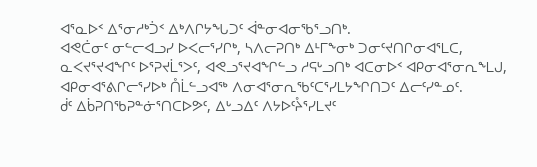ᐊᕐᓇᐅᑉ ᐃᕐᓂᓱᒃᑑᑉ ᐃᒃᐱᒋᔭᖓᑐᑦ ᐋᓐᓂᐊᓂᖃᕐᓗᑎᒃ.
ᐊᕙᑖᓂᑦ ᓂᓪᓕᐊᓗᓯ ᐅᐸᓕᕐᓯᒋᒃ, ᓴᐱᓕᕈᑎᒃ ᐃᒻᒥᖕᓂᒃ ᑐᓂᑦᔪᑎᒋᓂᐊᕐᒪᑕ, ᓇᐸᔪᕐᔪᐊᖏᑦ ᐅᕐᕈᔪᒫᕐᐳᑦ, ᐊᕙᓗᕐᔪᐊᖏᓪᓗ ᓱᕋᒡᓗᑎᒃ ᐊᑕᓂᐅᑉ ᐊᑭᓂᐊᕐᓂᕆᖕᒪᒍ, ᐊᑭᓂᐊᕐᕕᒋᓕᕐᓯᐅᒃ ᑍᒫᓪᓗᐊᖅ ᐱᓂᐊᕐᓂᕆᖃᑦᑕᕐᓯᒪᔭᖏᑎᑐᑦ ᐃᓕᑦᓯᓐᓄᑦ.
ᑰᑦ ᐃᑳᕈᑎᖃᕈᓐᓃᕐᑎᑕᐅᕗᑦ, ᐃᒡᓗᐃᑦ ᐱᔭᐅᑦᔧᕐᓯᒪᔪᑦ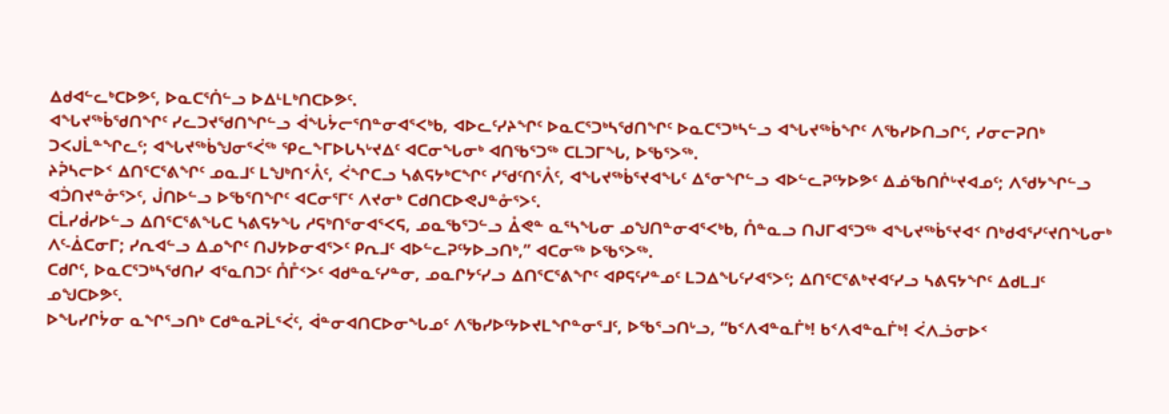ᐃᑯᐊᓪᓚᒃᑕᐅᕗᑦ, ᐅᓇᑕᕐᑏᓪᓗ ᐅᐃᒻᒪᒃᑎᑕᐅᕗᑦ.
ᐊᖓᔪᖅᑳᖁᑎᖏᑦ ᓯᓚᑐᔪᖁᑎᖏᓪᓗ ᐋᖓᔮᓕᕐᑎᓐᓂᐊᕐᐸᒃᑲ, ᐊᐅᓚᑦᓯᔨᖏᑦ ᐅᓇᑕᕐᑐᒃᓴᖁᑎᖏᑦ ᐅᓇᑕᕐᑐᒃᓴᓪᓗ ᐊᖓᔪᖅᑳᖏᑦ ᐱᖃᓯᐅᑎᓗᒋᑦ, ᓯᓂᓕᕈᑎᒃ ᑐᐸᒍᒫᓐᖏᓚᑦ; ᐊᖓᔪᖅᑳᖑᓂᕐᐹᖅ ᕿᓚᖕᒥᐅᒐᓴᒡᔪᐃᑦ ᐊᑕᓂᖓᓂᒃ ᐊᑎᖃᕐᑐᖅ ᑕᒪᑐᒥᖓ, ᐅᖃᕐᐳᖅ.
ᔨᕉᓴᓕᐅᑉ ᐃᑎᕐᑕᕐᕕᖏᑦ ᓄᓇᒧᑦ ᒪᖑᒃᑎᑉᐰᑦ, ᐹᖏᑕᓗ ᓴᕕᕋᔭᒃᑕᖏᑦ ᓯᖁᑦᑎᕐᐰᑦ, ᐊᖓᔪᖅᑳᕐᔪᐊᖓᑦ ᐃᕐᓂᖏᓪᓗ ᐊᐅᓪᓚᕈᑦᔭᐅᕗᑦ ᐃᓅᖃᑎᒌᒡᔪᐊᓄᑦ; ᐱᖁᔭᖏᓪᓗ ᐊᑑᑎᔪᓐᓁᕐᐳᑦ, ᒎᑎᐅᓪᓗ ᐅᖃᕐᑎᖏᑦ ᐊᑕᓂᕐᒥᑦ ᐱᔪᓂᒃ ᑕᑯᑎᑕᐅᕙᒍᓐᓁᕐᐳᑦ.
ᑕᒫᓯᑰᓯᐅᓪᓗ ᐃᑎᕐᑕᕐᕕᖓᑕ ᓴᕕᕋᔭᖓ ᓱᕋᒃᑎᕐᓂᐊᕐᐸᕋ, ᓄᓇᖃᕐᑐᓪᓗ ᐂᕙᓐ ᓇᕐᓴᖓᓂ ᓄᖑᑎᓐᓂᐊᕐᐸᒃᑲ, ᑍᓐᓇᓗ ᑎᒍᒥᐊᕐᑐᖅ ᐊᖓᔪᖅᑳᕐᔪᐊᑉ ᑎᒃᑯᐊᕐᓯᑦᔪᑎᖓᓂᒃ ᐱᑦ-ᐄᑕᓂᒥ; ᓯᕆᐊᓪᓗ ᐃᓄᖏᑦ ᑎᒍᔭᐅᓂᐊᕐᐳᑦ ᑭᕆᒧᑦ ᐊᐅᓪᓚᕈᑦᔭᐅᓗᑎᒃ,” ᐊᑕᓂᖅ ᐅᖃᕐᐳᖅ.
ᑕᑯᒋᑦ, ᐅᓇᑕᕐᑐᒃᓴᖁᑎᓯ ᐊᕐᓇᑎᑐᑦ ᑍᒤᑉᐳᑦ ᐊᑯᓐᓇᑦᓯᓐᓂ, ᓄᓇᒋᔭᑦᓯᓗ ᐃᑎᕐᑕᕐᕕᖏᑦ ᐊᑭᕋᑦᓯᓐᓄᑦ ᒪᑐᐃᖓᑦᓯᐊᕐᐳᑦ; ᐃᑎᕐᑕᕐᕕᒃᔪᐊᑦᓯᓗ ᓴᕕᕋᔭᖏᑦ ᐃᑯᒪᒧᑦ ᓄᖑᑕᐅᕗᑦ.
ᐅᖓᓯᒋᔮᓂ ᓇᖏᕐᓗᑎᒃ ᑕᑯᓐᓇᕈᒫᕐᐹᑦ, ᐋᓐᓂᐊᑎᑕᐅᓂᖓᓄᑦ ᐱᖃᓯᐅᑦᔭᐅᔪᒪᖏᓐᓂᕐᒧᑦ, ᐅᖃᕐᓗᑎᒡᓗ, “ᑲᑉᐱᐊᓐᓇᒦᒃ! ᑲᑉᐱᐊᓐᓇᒦᒃ! ᐹᐱᓘᓂᐅᑉ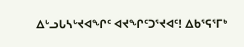ᐃᒡᓗᒐᓴᒡᔪᐊᖏᑦ ᐊᔪᖏᑦᑐᕐᔪᐊᑦ! ᐃᑲᕐᕋᕐᒥᒃ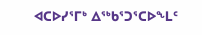ᐊᑕᐅᓯᕐᒥᒃ ᐃᖅᑲᕐᑐᕐᑕᐅᖕᒪᑦ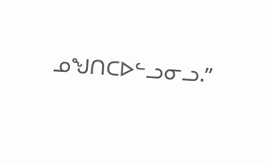ᓄᖑᑎᑕᐅᓪᓗᓂᓗ.”